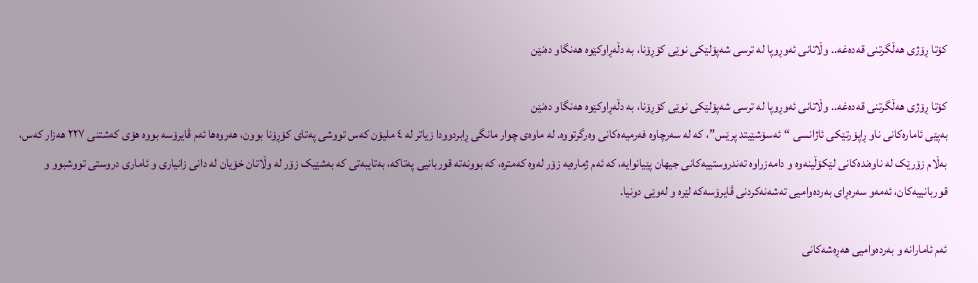کۆتا ڕۆژی هەڵگرتنی قەدەغە.. وڵاتانی ئەوڕوپا لە ترسی شەپۆلێکی نوێی کۆڕۆنا، بە دڵەڕاوکێوە هەنگاو دەنێن

کۆتا ڕۆژی هەڵگرتنی قەدەغە.. وڵاتانی ئەوڕوپا لە ترسی شەپۆلێکی نوێی کۆڕۆنا، بە دڵەڕاوکێوە هەنگاو دەنێن
بەپێی ئامارەکانی ناو ڕاپۆرتێکی ئاژانسی “ئەسۆشێیتد پرێس”، کە لە سەرچاوە فەرمیەەکانی وەرگرتووە. لە ماوەی چوار مانگی ڕابردوودا زیاتر لە ٤ ملیۆن کەس تووشی پەتای کۆڕۆنا بوون، هەروەها ئەم ڤایرۆسە بووە هۆی کەشتنی ٢٢٧ هەزار کەس، بەڵام زۆرێک لە ناوەندەکانی لێکۆڵینەوە و دامەزراوە تەندروستییەکانی جیهان پێیانوایە، کە ئەم ژمارەیە زۆر لەوە کەمترە، کە بوونەتە قوربانیی پەتاکە، بەتایبەتی کە بەشێیک زۆر لە وڵاتان خۆیان لە دانی زانیاری و ئاماری دروستی تووشبوو و قوربانییەکان، ئەمەو سەرەڕای بەردەوامیی تەشەنەکردنی ڤایرۆسەکە لێرە و لەوێی دونیا.

ئەم ئامارانە و بەردەوامیی هەڕەشەکانی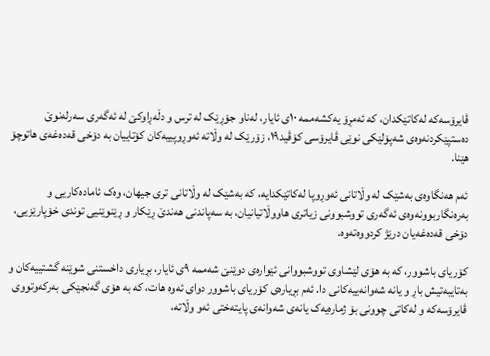ڤایرۆسەکە لەکاتێکدان، کە ئەمڕۆ یەکشەممە ١٠ی ئایار، لەناو جۆڕێک لە ترس و دڵەڕاوکێ لە ئەگەری سەرلەنوێ دەستپێکردنەوەی شەپۆلێکی نوێی ڤایرۆسی کۆڤید١٩، زۆرێک لە وڵاتە ئەوڕوپییەکان کۆتاییان بە دۆخی قەدەغەی هاتوچۆ هێنا.

ئەم هەنگاوەی بەشێک لە وڵاتانی ئەوڕوپا لەکاتێکدایە، کە بەشێک لە وڵاتانی تری جیهان، وەک ئامادەکاریی و بەرەنگاربوونەوەی ئەگەری تووشبوونی زیاتری هاووڵاتیانیان، بە سەپاندنی هەندێ ڕێکار و ڕێنوێنیی توندی خۆپارێزیی، دۆخی قەدەغەیان درێژ کردووەتەوە.

کۆریای باشوور، کە بە هۆی لێشاوی تووشبووانی ئێوارەی دوێنێ شەممە ٩ی ئایار، بڕیاری داخستنی شوێنە گشتییەکان و بەتایبەتیش باڕ و یانە شەوانەییەکانی دا. ئەم بڕیارەی کۆریای باشوور دوای ئەوە هات، کە بە هۆی گەنجێکی بەرکەوتووی ڤایرۆسەکە و لەکاتی چوونی بۆ ژمارەیەک یانەی شەوانەی پایتەختی ئەو وڵاتە،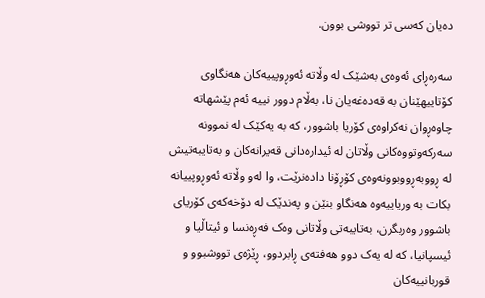دەیان کەسی تر تووشی بوون.

سەرەڕای ئەوەی بەشێک لە وڵاتە ئەوڕوپییەکان هەنگاوی کۆتاییهێنان بە قەدەغەیان نا، بەڵام دوور نییە ئەم پێشهاتە چاوەڕوان نەکراوەی کۆریا باشوور، کە بە یەکێک لە نموونە سەرکەوتووەکانی وڵاتان لە ئیدارەدانی قەیرانەکان و بەتایبەتیش لە ڕووبەڕووبوونەوەی کۆڕۆنا دادەنرێت، وا لەو وڵاتە ئەوڕوپییانە بکات بە وریاییەوە هەنگاو بنێن و پەندێک لە دۆخەکەی کۆریای باشوور وەربگرن، بەتایبەتی وڵاتانی وەک فەڕەنسا و ئیتاڵیا و ئیسپانیا، کە لە یەک دوو هەفتەی ڕابردوو، ڕێژەی تووشبوو و قوربانییەکان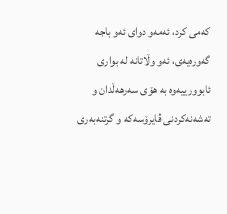کەمی کرد، ئەمەو دوای ئەو باجە گەورەیەی، ئەو وڵاتانە لە بواری ئابوورییەوە بە هۆی سەرهەڵدان و تەشەنەکردنی ڤایرۆسەکە و گرتنەبەری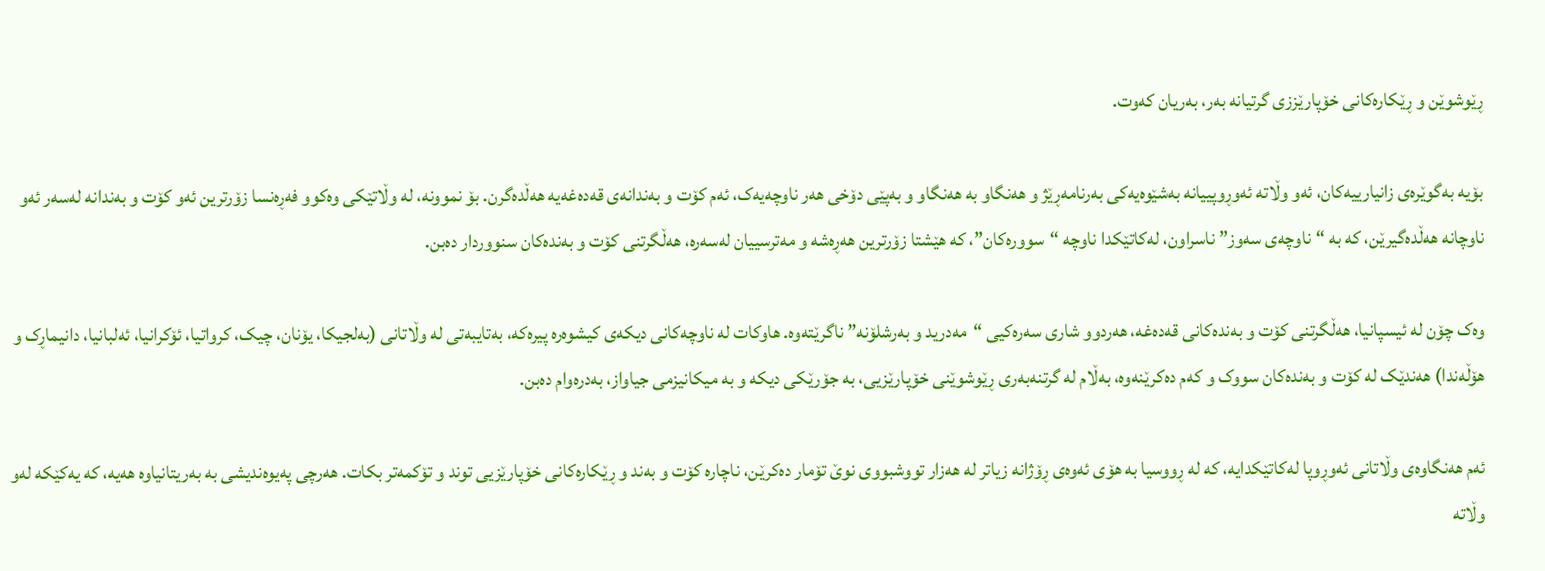ڕێوشوێن و ڕێکارەکانی خۆپارێززی گرتیانە بەر، بەریان کەوت.

بۆیە بەگوێرەی زانیارییەکان، ئەو وڵاتە ئەوڕوپییانە بەشێوەیەکی بەرنامەڕێژ و هەنگاو بە هەنگاو و بەپێی دۆخی هەر ناوچەیەک، ئەم کۆت و بەندانەی قەدەغەیە هەڵدەگرن. بۆ نموونە، لە وڵاتێکی وەکوو فەڕەنسا زۆرترین ئەو کۆت و بەندانە لەسەر ئەو ناوچانە هەڵدەگیرێن، کە بە “ناوچەی سەوز” ناسراون، لەکاتێکدا ناوچە “سوورەکان”، کە هێشتا زۆرترین هەڕەشە و مەترسییان لەسەرە، هەڵگرتنی کۆت و بەندەکان سنووردار دەبن.

وەک چۆن لە ئیسپانیا، هەڵگرتنی کۆت و بەندەکانی قەدەغە، هەردوو شاری سەرەکیی “مەدرید و بەرشلۆنە” ناگرێتەوە. هاوکات لە ناوچەکانی دیکەی کیشوەرە پیرەکە، بەتایبەتی لە وڵاتانی (بەلجیکا، یۆنان، چیک، کرواتیا، ئۆکرانیا، ئەلبانیا، دانیماڕک و هۆڵەندا) هەندێک لە کۆت و بەندەکان سووک و کەم دەکرێنەوە، بەڵام لە گرتنەبەری ڕێوشوێنی خۆپارێزیی، بە جۆرێکی دیکە و بە میکانیزمی جیاواز، بەدرەوام دەبن.

ئەم هەنگاوەی وڵاتانی ئەوڕوپا لەکاتێکدایە، کە لە ڕووسیا بە هۆی ئەوەی ڕۆژانە زیاتر لە هەزار تووشبووی نوێ تۆمار دەکرێن، ناچارە کۆت و بەند و ڕێکارەکانی خۆپارێزیی توند و تۆکمەتر بکات. هەرچی پەیوەندیشی بە بەریتانیاوە هەیە، کە یەکێکە لەو وڵاتە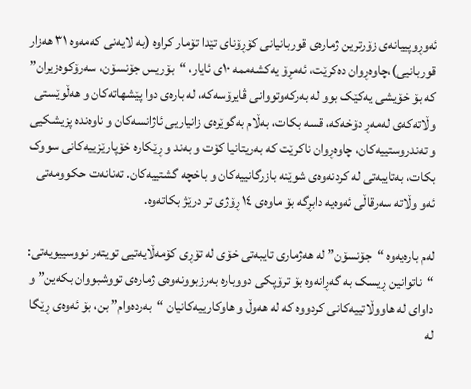ئەوڕوپییانەی زۆرترین ژمارەی قوربانیانی کۆڕۆنای تێدا تۆمار کراوە (بە لایەنی کەمەوە ٣١ هەزار قوربانیی)،چاوەڕوان دەکرێت، ئەمڕۆ یەکشەممە ١٠ی ئایار، “بۆریس جۆنسۆن، سەرۆکوەزیران” کە بۆ خۆیشی یەکێک بوو لە بەرکەوتووانی ڤایرۆسەکە، لە بارەی دوا پێشهاتەکان و هەڵوێستی وڵاتەکەی لەمەڕ دۆخەکە، قسە بکات، بەڵام بەگوێرەی زانیاریی ئاژانسەکان و ناوەندە پزیشکیی و تەندروستییەکان، چاوەڕوان ناکرێت کە بەریتانیا کۆت و بەند و ڕێکارە خۆپارێزییەکانی سووک بکات، بەتایبەتی لە کردنەوەی شوێنە بازرگانییەکان و باخچە گشتییەکان. تەنانەت حکوومەتی ئەو وڵاتە سەرقاڵی ئەوەیە دابڕگە بۆ ماوەی ١٤ ڕۆژی تر درێژ بکاتەوە.

لەم بارەیەوە “جۆنسۆن” لە هەژماری تایبەتی خۆی لە تۆڕی کۆمەڵایەتیی تویتەر نووسییویەتی: “ناتوانین ڕیسک بە گەڕانەوە بۆ ترۆپکی دووبارە بەرزبوونەوەی ژمارەی تووشبووان بکەین” و داوای لە هاووڵاتییەکانی کردووە کە لە هەوڵ و هاوکارییەکانیان “بەردەوام” بن، بۆ ئەوەی ڕێگا لە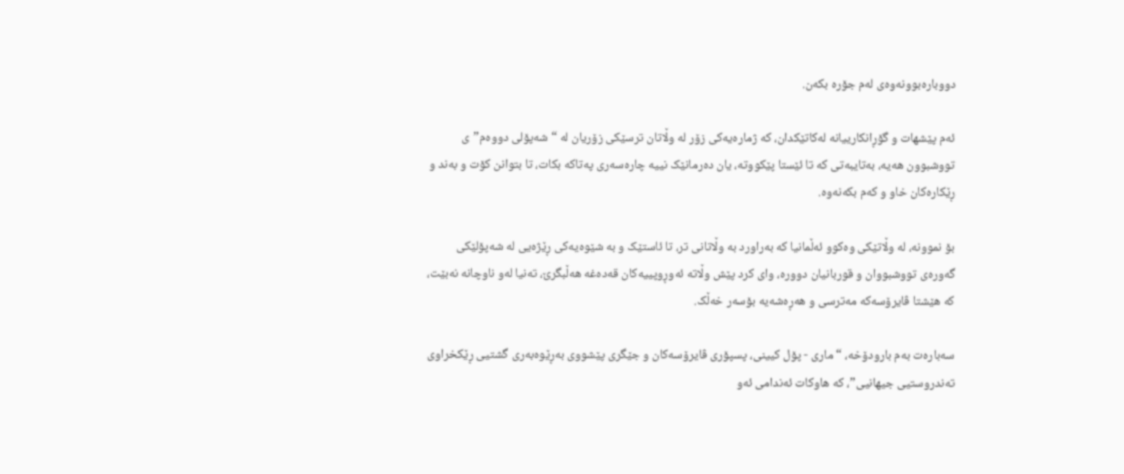دووبارەبوونەوەی لەم جۆرە بکەن.

ئەم پێشهات و گۆڕانکارییانە لەکاتێکدان، کە ژمارەیەکی زۆر لە وڵاتان ترسێکی زۆریان لە “شەپۆلی دووەم”ی تووشبوون هەیە، بەتایبەتی کە تا ئێستا پێکووتە، یان دەرمانێک نییە چارەسەری پەتاکە بکات، تا بتوانن کۆت و بەند و ڕێکارەکان خاو و کەم بکەنەوە.

بۆ نموونە، لە وڵاتێکی وەکوو ئەڵمانیا کە بەراورد بە وڵاتانی تر، تا ئاستێک و بە شێوەیەکی ڕێژەیی لە شەپۆلێکی گەورەی تووشبووان و قوربانیان دوورە، وای کرد پێش وڵاتە ئەوڕوپییەکان قەدەغە هەڵبگرێ، تەنیا لەو ناوچانە نەبێت، کە هێشتا ڤایرۆسەکە مەترسی و هەڕەشەیە بۆسەر خەڵک.

سەبارەت بەم بارودۆخە، “ماری - پۆل کیینی، پسپۆری ڤایرۆسەکان و جێگری پێشووی بەڕێوەبەری گشتیی ڕێکخراوی تەندروستیی جیهانیی”، کە هاوکات ئەندامی ئەو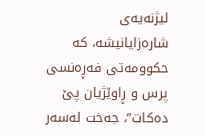لیژنەیەی شارەزایانیشە، کە حکوومەتی فەڕەنسی پرس و ڕاوێژیان پێ دەکات”، جەخت لەسەر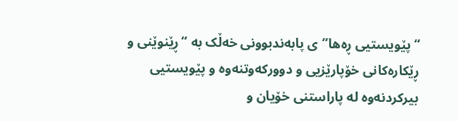“پێویستیی ڕەها”ی پابەندبوونی خەڵک بە “ڕێنوێنی و ڕێکارەکانی خۆپارێزیی و دوورکەوتنەوە و پێویستیی بیرکردنەوە لە پاراستنی خۆیان و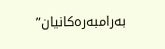بەرامبەرەکانیان”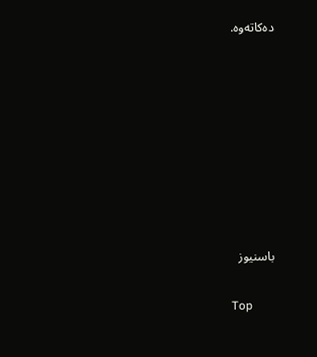دەکاتەوە.













باسنيوز


Top